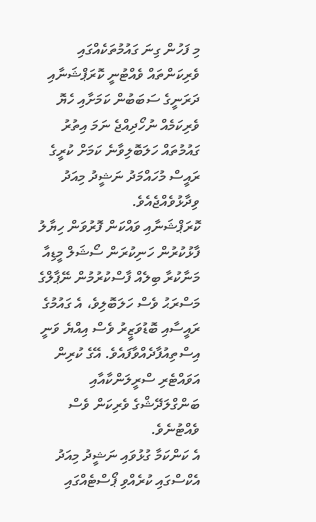މި ފަހުން ގިނަ ގައުމުތަކެއްގައި ވެރިކަންތައް ވެއްޓުނީ ކޮރަޕްޝަނާއި ދަރަނީގެ ސަބަބުން ކަމަށާއި ހެޔޮ ވެރިކަމެއް ނުހޯދިއްޖެ ނަމަ އިތުރު ގައުމުތައް ހަލަބޮލިވާނެ ކަމަށް ކުރީގެ ރައީސް މުހައްމަދު ނަޝީދު މިއަދު ވިދާޅުވެއްޖެއެވެ.
ކޮރަޕްޝަނާއި ވައްކަން ފޮރުވަން ހިޔާލު ފާޅުކުރުން ހަނިކުރަން ސޯޝަލް މީޑިއާ މަނާކުރާ ބިލެއް ފާސްކުރުމުން ނޭޕާލްގެ މަސްރަޙު ވެސް ހަލަބޮލިވެ، އެ ގައުމުގެ ރައީސާއި ބޮޑުވަޒީރު ވެސް އިއްޔެ ވަނީ އިސްތިއުފާދެއްވާފައެވެ. އޭގެ ކުރިން އަވައްޓެރި ސްރީލަންކާއާއި ބަންގްލަދޭޝްގެ ވެރިކަން ވެސް ވެއްޓުނެވެ.
އެ ކަންކަމާ ގުޅުވައި ނަޝީދު މިއަދު އެކްސްގައި ކުރެއްވި ޕޯސްޓެއްގައި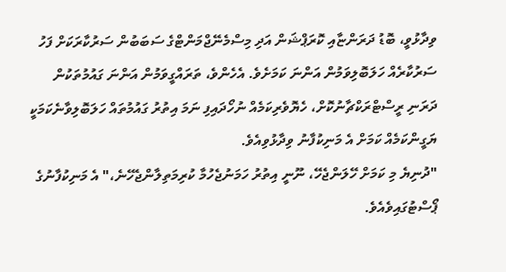ވިދާޅުވީ، ބޮޑު ދަރަންޏާއި ކޮރަޕްޝަން އަދި މިސްމެނޭޖްމަންޓްގެ ސަބަބުން ސަރުކާރަކަށް ފަހު ސަރުކާރެއް ހަލަބޮލިވަމުން އަންނަ ކަމަށެވެ. އެހެންވެ، ތަރައްގީވަމުން އަންނަ ގައުމުތަކުން ދަރަނި ރީސްޓްރަކްޗާނުކޮށް، ހެޔޮވެރިކަމެއް ނުހޯދައިފި ނަމަ އިތުރު ގައުމުތައް ހަލަބޮލިވާނެކަމަކީ ޔަގީންކަމެއް ކަމަށް އެ މަނިކުފާނު ވިދާޅުވިއެވެ.
"ދުނިޔެ މި ކަމަށް ހޭލަންޖެހޭ، ނޫނީ އިތުރު ހަމަނުޖެހުމާ ކުރިމަތިލާންޖެހޭނެ،" އެ މަނިކުފާނުގެ ޕޯސްޓުގައިވެއެވެ.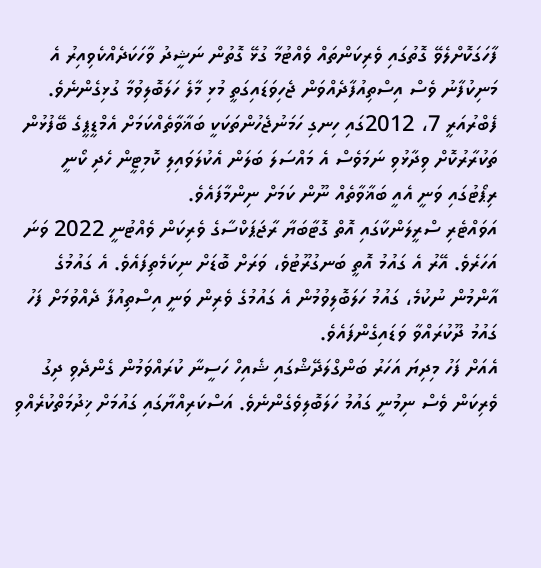ފާހަގަކޮށްލެވޭ ގޮތުގައި ވެރިކަންތައް ވެއްޓުމާ ގުޅޭ ގޮތުން ނަޝީދު ވާހަކަދެއްކެވިއިރު އެ މަނިކުފާނު ވެސް އިސްތިއުފާދެއްވަން ޖެހިވަޑައިގަތީ މުޅި މާލެ ހަލަބޮލިވުމާ ގުޅިގެންނެވެ. ފެބްރުއަރީ 7، 2012ގައި ހިނގި ހަމަނުޖެހުންތަކަކީ ބަޣާވާތެއްކަމަށް އެމްޑީޕީގެ ބޭފުޅުން ތަކުރާރުކޮށް ވިދާޅުވި ނަމަވެސް އެ މައްސަލަ ބަލަން އެކުލަވައިލި ކޮމިޓީން ހެދި ކޯނީ ރިޕޯޓުގައި ވަނީ އެއީ ބަޣާވާތެއް ނޫން ކަމަށް ނިންމާފައެވެ.
އަވައްޓެރި ސްރީލަންކާގައި އޮތް ގޮޓާބަޔާ ރާޖަޕަކްސާގެ ވެރިކަން ވެއްޓުނީ 2022 ވަނަ އަހަރެވެ. އޭރު އެ ގައުމު އޮތީ ބަނގުރޫޓުވެ، ވަރަށް ބޮޑަށް ނިކަމެތިފައެވެ. އެ ގައުމުގެ އާންމުން ނުކުމެ، ގައުމު ހަލަބޮލިވުމުން އެ ގައުމުގެ ވެރިން ވަނީ އިސްތިއުފާ ދެއްވުމަށް ފަހު ގައުމު ދޫކުރައްވާ ވަޑައިގެންފައެވެ.
އެއަށް ފަހު މިދިޔަ އަހަރު ބަންގްލަދޭޝްގައި ޝެއިހް ހަސީނާ ކުރައްވަމުން ގެންދެވި ދިގު ވެރިކަން ވެސް ނިމުނީ ގައުމު ހަލަބޮލިވެގެންނެވެ. އަސްކަރިއްޔާގައި ގައުމަށް ޚިދުމަތްކުރެއްވި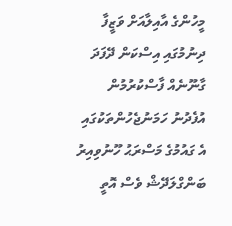މީހުންގެ އާއިލާއަށް ވަޒީފާ ދިނުމުގައި އިސްކަން ދޭފަދަ ގާނޫނެއް ފާސްކުރުމުން އުފެދުނު ހަމަނުޖެހުންތަކުގައި އެ ގައުމުގެ މަސްރަޙު ހޫނުވިއިރު ބަންގްލަދޭޝް ވެސް އޮތީ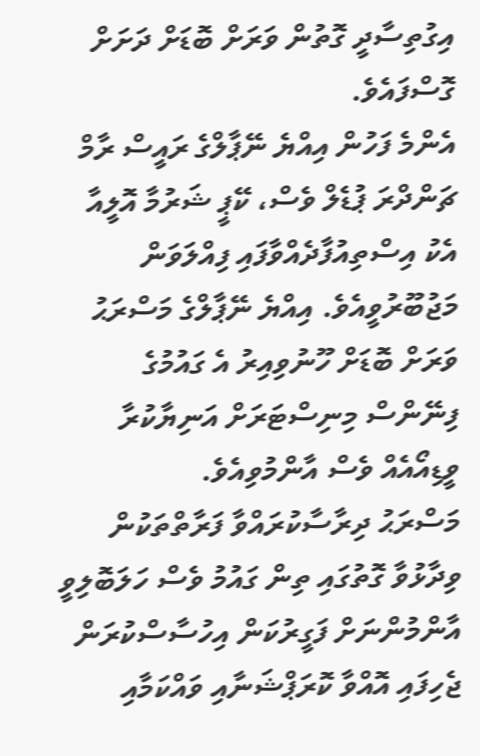އިގުތިސާދީ ގޮތުން ވަރަށް ބޮޑަށް ދަށަށް ގޮސްފައެވެ.
އެންމެ ފަހުން އިއްޔެ ނޭޕާލްގެ ރައީސް ރާމް ޗަންދްރަ ޕުޑެލް ވެސް، ކޭޕީ ޝަރުމާ އޮލީއާ އެކު އިސްތިއުފާދެއްވާފައި ފިއްލަވަން މަޖުބޫރުވީއެވެ. އިއްޔެ ނޭޕާލްގެ މަސްރަޙު ވަރަށް ބޮޑަށް ހޫނުވިއިރު އެ ގައުމުގެ ފިނޭންސް މިނިސްޓަރަށް އަނިޔާކުރާ ވީޑިއޯއެއް ވެސް އާންމުވިއެވެ.
މަސްރަޙު ދިރާސާކުރައްވާ ފަރާތްތަކުން ވިދާޅުވާ ގޮތުގައި ތިން ގައުމު ވެސް ހަލަބޮލިވީ އާންމުންނަށް ފަގީރުކަން އިހުސާސްކުރަން ޖެހިފައި އޮއްވާ ކޮރަޕްޝަނާއި ވައްކަމާއި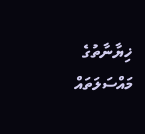ޚިޔާނާތުގެ މައްސަލަތައް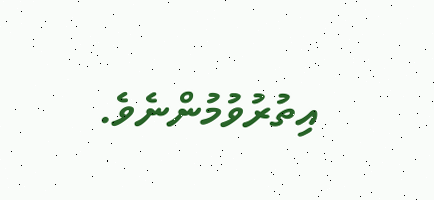އިތުރުވުމުންނެވެ.